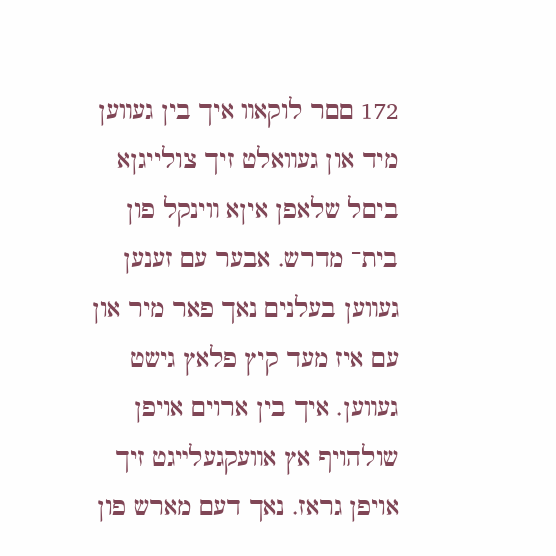172 םםר לוקאװ איך בין געװען מיד און געװאלט זיך צולייגןא ביםל שלאפן איןא װינקל פון בית־ מדרש. אבער עם זענען געװען בעלנים נאך פאר מיר און עם איז מעד קיץ פלאץ גישט געװען. איך בין ארוים אויפן שולהויף אץ אװעקגעלײגט זיך אויפן גראז. נאך דעם מארש פון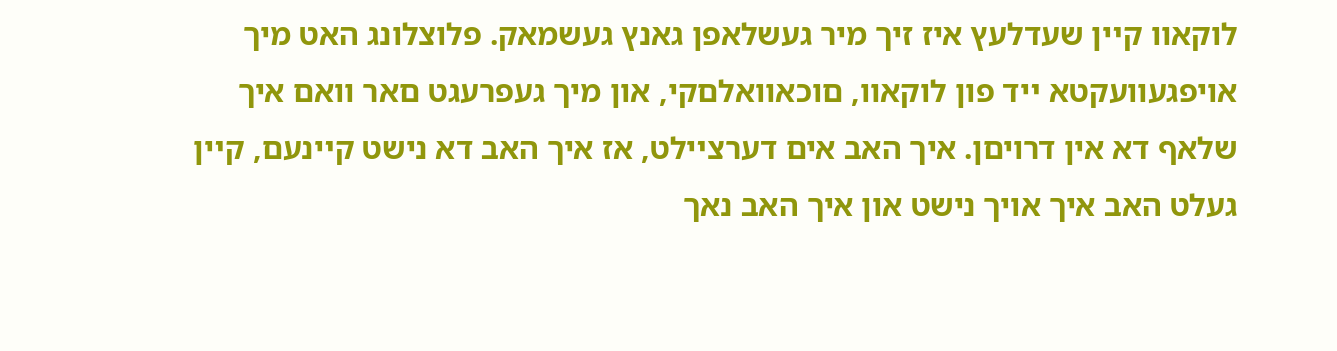לוקאװ קײן שעדלעץ איז זיך מיר געשלאפן גאנץ געשמאק. פלוצלונג האט מיך אויפגעװעקטא ײד פון לוקאװ, םוכאװאלםקי, און מיך געפרעגט םאר װאם איך שלאף דא אין דרויםן. איך האב אים דערצײלט, אז איך האב דא נישט קײנעם, קײן געלט האב איך אויך נישט און איך האב נאך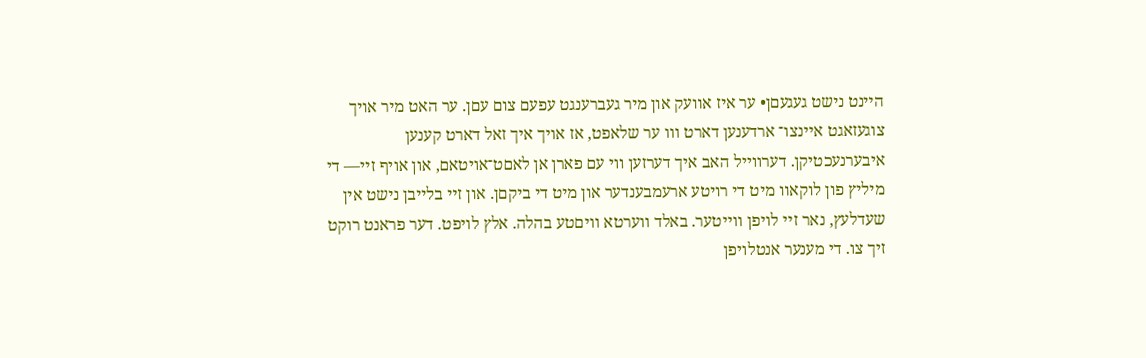הײנט נישט געגעםן• ער איז אװעק און מיר געברענגט עפעם צום עםן. ער האט מיר אויך צוגעזאגט אײנצו־ ארדענען דארט װו ער שלאפט, אז אויך איך זאל דארט קענען איבערנעכטיקן. דערוױיל האב איך דערזען װי עם פארן אן לאםט־אויטאם, און אויף זײ— די מיליץ פון לוקאװ מיט די רויטע ארעמבענדער און מיט די ביקםן. און זײ בלייבן נישט אין שעדלעץ, נאר זײ לויפן וױיטער. באלד װערטא װיםטע בהלה. אלץ לויפט. דער פראנט רוקט זיך צו. די מענער אנטלויפן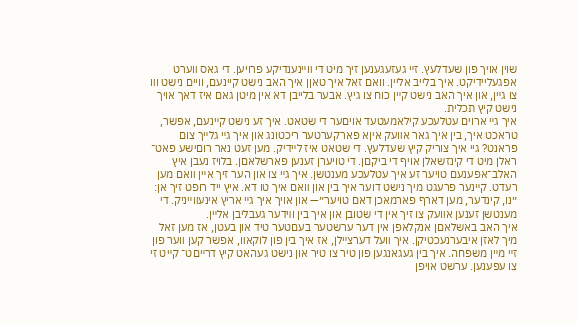שוין אויך פון שעדלעץ. זײ געזעגענען זיך מיט די װײנענדיקע פרויען. די גאס װערט אפגעליידיקט. איך בלייב אליין. וואם זאל איך טאןן איך האב נישט קיינעם, וויים נישט וװ צו גײן, און איך האב נישט קײן כוח צו גיץ. אבער בלייבן דא אין מיטן גאם איז דאך אויך נישט קיץ תכלית.
איך גײ ארוים עטלעכע קילאמעטעד אויםער די שטאט. איך זע נישט קײנעם, אפשר, טראכט איך, בין איך גאר אװעק איןא פארקערטער ריכטונג און איך גײ גלײך צום פראנט? גיי איך צוריק קיץ שעדלעץ. די שטאט איז לײדיק. מען זעט נאר רוםישע פאט־ ראלן מיט די קינזשאלן אויף די ביקםן. די טויערן זענען פארשלאםן. בלויז נעבן איץ האלב־אפענעם טויער זע איך עטלעכע מענטשן. איך גײ צו און הער זיך אײן װאם מען רעדט. קײנער פרעגט מיך נישט דוער איך בין און װאם איך טו דא. איץ ייד רופט זיך אן: ״נו, קינדער, מען דארף פארמאכן דאם טויער״— און אויך איך גײ אריץ אינעװײניק. די מענטשן זענען אװעק צו זיך אין די שטובן און איך בין וױדער געבליבן אלײן.
איך האב באשלאםן אנקלאפן אין דער ערשטער בעםטער טיד און בעטן, אז מען זאל מיך לאזן איבערנעכטיקן. איך װעל דערצײלן, אז איך בין פון לוקאװ, אפשר קען װער פון זײ מײן משפחה. איך בין געגאנגען פון טיר צו טיר און נישט געהאט קיץ דרײםט־ קײט זי צו עפענען. ערשט אויפן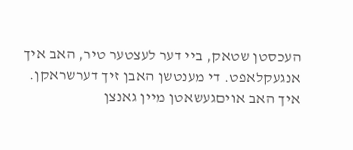העכסטן שטאק, ביי דער לעצטער טיר, האב איך אנגעקלאפט. די מענטשן האבן זיך דערשראקן. איך האב אויםגעשאטן מײן גאנצן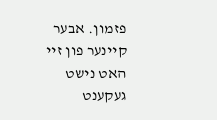פזמון. אבער קיינער פון זיי האט נישט געקענט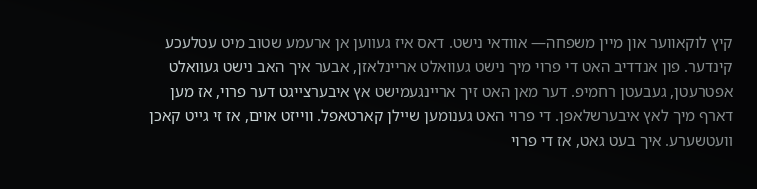קיץ לוקאווער און מיין משפחה— אוודאי נישט. דאס איז געװען אן ארעמע שטוב מיט עטלעכע קינדער. פון אנדדיב האט די פרוי מיך נישט געוואלט אריינלאזן, אבער איך האב נישט געװאלט אפטרעטן, געבעטן רחמיפ. דער מאן האט זיך ארײנגעמישט אץ איבערצײגט דער פרוי, אז מען דארף מיך לאץ איבערשלאפן. די פרוי האט גענומען שײלן קארטאפל. וױיזט אוים, אז זי גײט קאכן װעטשערע. איך בעט גאט, אז די פרוי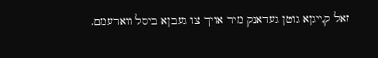זאל ק,ײגןא גוטן געדאנק מיר אויך צו געבןא ביסל װארעמם.